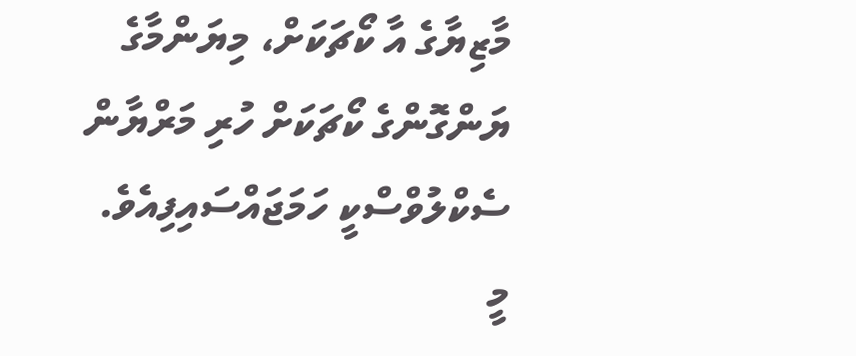މާޒިޔާގެ އާ ކޯޗަކަށް، މިޔަންމާގެ ޔަންގޮންގެ ކޯޗަކަށް ހުރި މަރްޔާން ސެކްލުވްސްކީ ހަމަޖައްސައިފިއެވެ.
މީ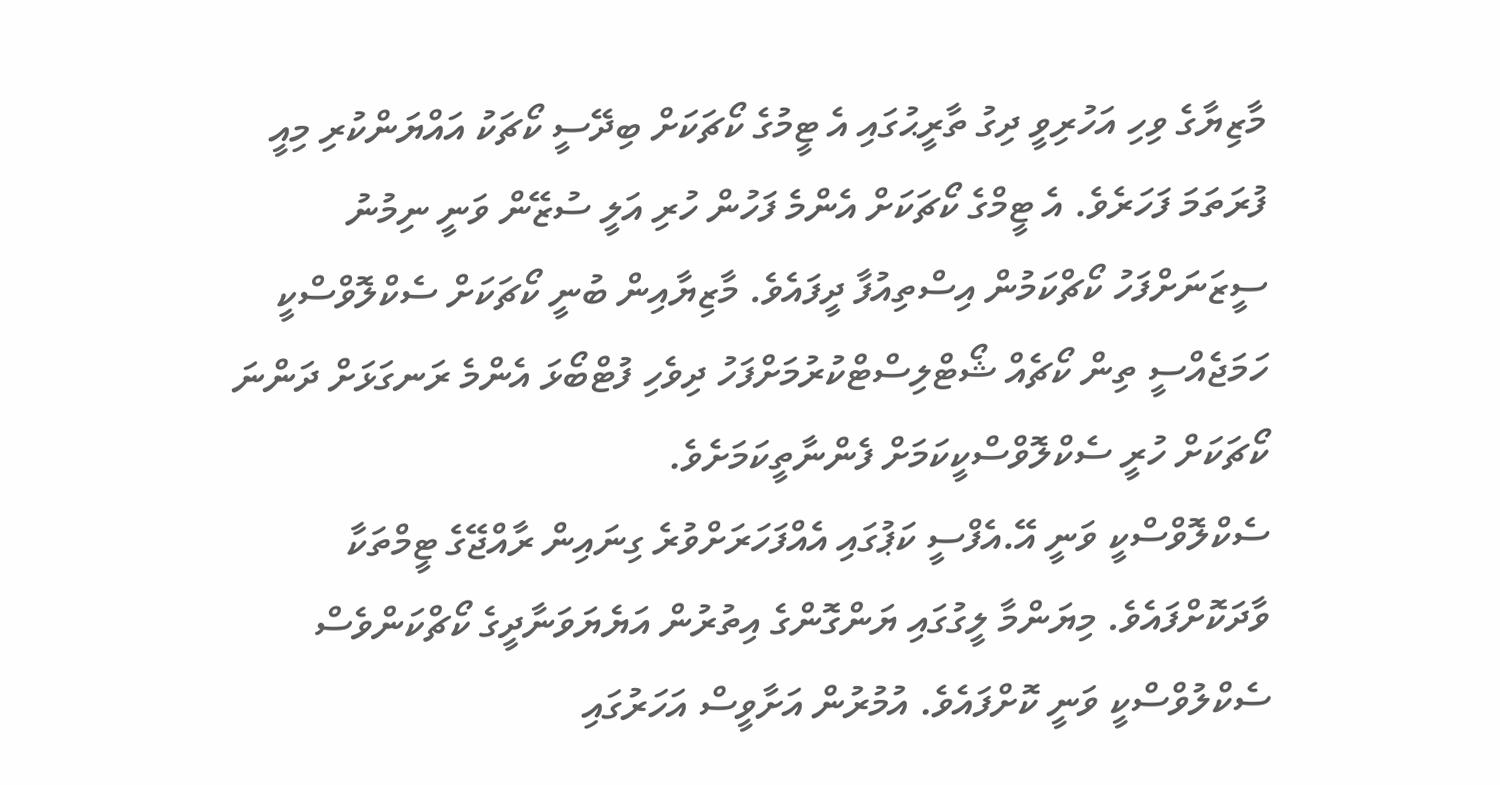މާޒިޔާގެ ވިހި އަހުރިވީ ދިގު ތާރީޙުގައި އެ ޓީމުގެ ކޯޗަކަށް ބިދޭސީ ކޯޗަކު އައްޔަންކުރި މިއީ ފުރަތަމަ ފަހަރެވެ. އެ ޓީމްގެ ކޯޗަކަށް އެންމެ ފަހުން ހުރި އަލީ ސުޒޭން ވަނީ ނިމުނު ސީޒަނަށްފަހު ކޯޗްކަމުން އިސްތިއުފާ ދީފައެވެ. މާޒިޔާއިން ބުނީ ކޯޗަކަށް ސެކްލޮވްސްކީ ހަމަޖެއްސީ ތިން ކޯޗެއް ޝޯޓްލިސްޓްކުރުމަށްފަހު ދިވެހި ފުޓްބޯޅަ އެންމެ ރަނގަޅަށް ދަންނަ ކޯޗަކަށް ހުރީ ސެކްލޮވްސްކީކަމަށް ފެންނާތީކަމަށެވެ.
ސެކްލޮވްސްކީ ވަނީ އޭ.އެފްސީ ކަޕުގައި އެއްފަހަރަށްވުރެ ގިނައިން ރާއްޖޭގެ ޓީމްތަކާ ވާދަކޮށްފައެވެ. މިޔަންމާ ލީގުގައި ޔަންގޮންގެ އިތުރުން އަޔެޔަވަނާދީގެ ކޯޗްކަންވެސް ސެކްލުވްސްކީ ވަނީ ކޮށްފައެވެ. އުމުރުން އަށާވީސް އަހަރުގައި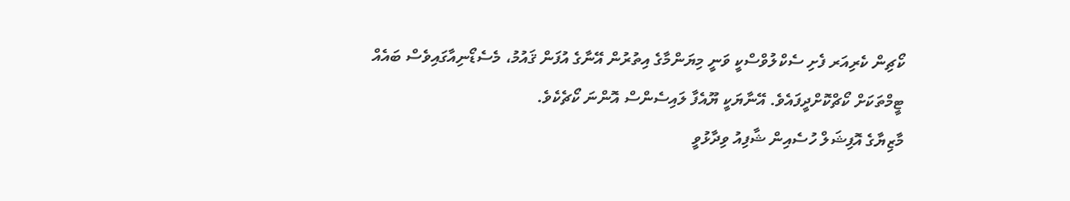ކޯޗިން ކެރިއަރ ފެށި ސެކްލުވްސްކީ ވަނީ މިޔަންމާގެ އިތުރުން އޭނާގެ އުފަން ޤައުމު، މެސެޑޯނިއާގައިވެސް ބައެއް ޓީމްތަކަށް ކޯޗްކޮށްދީފައެވެ. އޭނާޔަކީ ޔޫއެފާ ލައިސެންސް އޮންނަ ކޯޗެކެވެ.
މާޒިޔާގެ އޮފިޝަލް ހުސެއިން ޝާފިއު ވިދާޅުވީ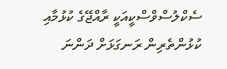ސެކްލުސްވްސްކީއަކީ ރާއްޖޭގެ ކުޅުމާއި ކުޅުންތެރިން ރަނގަޅަށް ދަންނަ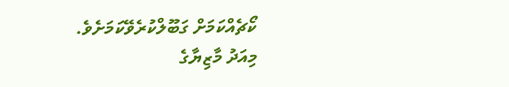ކޯޗެއްކަމަށް ގަބޫލްކުރެވޭކަމަށެވެ. މިއަދު މާޒިޔާގެ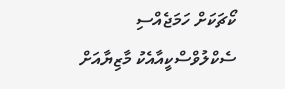ކޯޗަކަށް ހަމަޖެއްސި ސެކްލުވްސްކީއާއެކު މާޒިޔާއަށް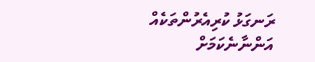ރަނގަޅު ކުރިއެރުންތަކެއް އަންނާނެކަމަށް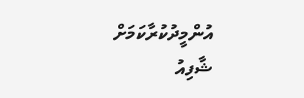އުންމީދުކުރާކަމަށް ޝާފިއު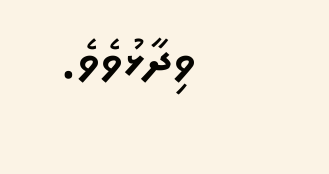ވިދާޅުވެވެ.